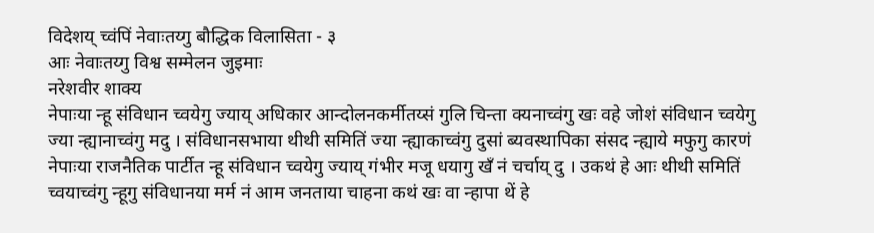विदेशय् च्वंपिं नेवाःतय्गु बौद्धिक विलासिता - ३
आः नेवाःतय्गु विश्व सम्मेलन जुइमाः
नरेशवीर शाक्य
नेपाःया न्हू संविधान च्वयेगु ज्याय् अधिकार आन्दोलनकर्मीतय्सं गुलि चिन्ता क्यनाच्वंगु खः वहे जोशं संविधान च्वयेगु ज्या न्ह्यानाच्वंगु मदु । संविधानसभाया थीथी समितिं ज्या न्ह्याकाच्वंगु दुसां ब्यवस्थापिका संसद न्ह्याये मफुगु कारणं नेपाःया राजनैतिक पार्टीत न्हू संविधान च्वयेगु ज्याय् गंभीर मजू धयागु खँ नं चर्चाय् दु । उकथं हे आः थीथी समितिं च्वयाच्वंगु न्हूगु संविधानया मर्म नं आम जनताया चाहना कथं खः वा न्हापा थें हे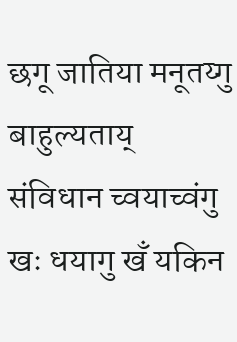छगू जातिया मनूतय्गु बाहुल्यताय् संविधान च्वयाच्वंगु खः धयागु खँ यकिन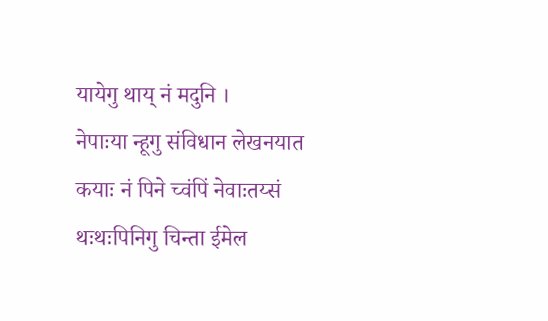यायेगु थाय् नं मदुनि ।
नेपाःया न्हूगु संविधान लेखनयात कयाः नं पिने च्वंपिं नेवाःतय्सं थःथःपिनिगु चिन्ता ईमेल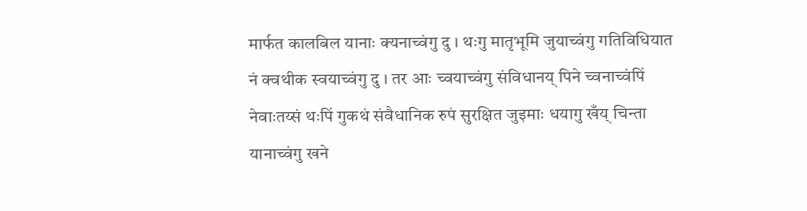मार्फत कालबिल यानाः क्यनाच्वंगु दु । थःगु मातृभूमि जुयाच्वंगु गतिविधियात नं क्वथीक स्वयाच्वंगु दु । तर आः च्वयाच्वंगु संविधानय् पिने च्वनाच्वंपिं नेवाःतय्सं थःपिं गुकथं संवैधानिक रुपं सुरक्षित जुइमाः धयागु खँय् चिन्ता यानाच्वंगु खने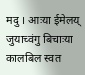मदु । आःया ईमेलय् जुयाच्वंगु बिचाःया कालबिल स्वत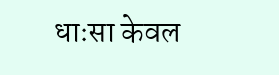धाःसा केवल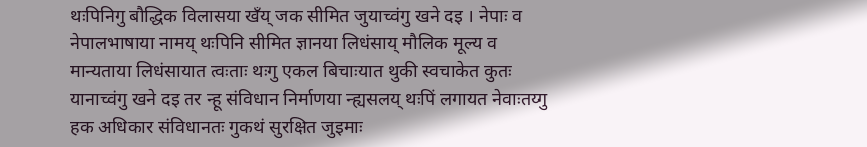थःपिनिगु बौद्धिक विलासया खँय् जक सीमित जुयाच्वंगु खने दइ । नेपाः व नेपालभाषाया नामय् थःपिनि सीमित ज्ञानया लिधंसाय् मौलिक मूल्य व मान्यताया लिधंसायात त्वःताः थःगु एकल बिचाःयात थुकी स्वचाकेत कुतः यानाच्वंगु खने दइ तर न्हू संविधान निर्माणया न्ह्यसलय् थःपिं लगायत नेवाःतय्गु हक अधिकार संविधानतः गुकथं सुरक्षित जुइमाः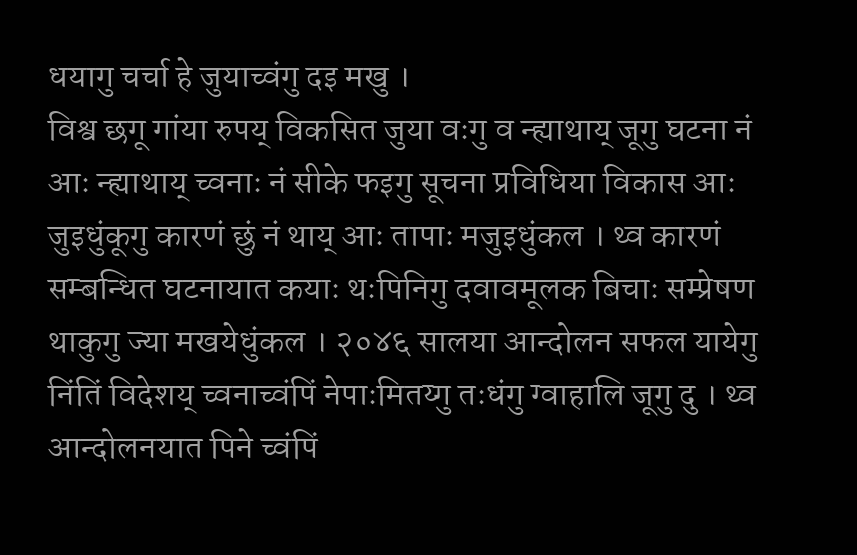धयागु चर्चा हे जुयाच्वंगु दइ मखु ।
विश्व छगू गांया रुपय् विकसित जुया वःगु व न्ह्याथाय् जूगु घटना नं आः न्ह्याथाय् च्वनाः नं सीके फइगु सूचना प्रविधिया विकास आः जुइधुंकूगु कारणं छुं नं थाय् आः तापाः मजुइधुंकल । थ्व कारणं सम्बन्धित घटनायात कयाः थःपिनिगु दवावमूलक बिचाः सम्प्रेषण थाकुगु ज्या मखयेधुंकल । २०४६ सालया आन्दोलन सफल यायेगु निंतिं विदेशय् च्वनाच्वंपिं नेपाःमितय्गु तःधंगु ग्वाहालि जूगु दु । थ्व आन्दोलनयात पिने च्वंपिं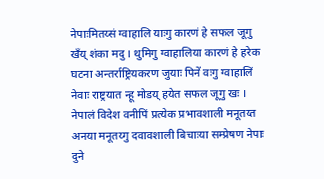नेपाःमितय्सं ग्वाहालि याःगु कारणं हे सफल जूगु खँय् शंका मदु । थुमिगु ग्वाहालिया कारणं हे हरेक घटना अन्तर्राष्ट्रियकरण जुयाः पिनें वःगु ग्वाहालिं नेवाः राष्ट्रयात न्हू मोडय् हयेत सफल जूगु खः । नेपालं विदेश वनीपिं प्रत्येक प्रभावशाली मनूतय्त अनया मनूतय्गु दवावशाली बिचाःया सम्प्रेषण नेपाः दुने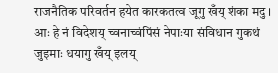राजनैतिक परिवर्तन हयेत कारकतत्व जूगु खँय् शंका मदु । आः हे नं विदेशय् च्वनाच्वंपिंसं नेपाःया संविधान गुकथं जुइमाः धयागु खँय् इलय्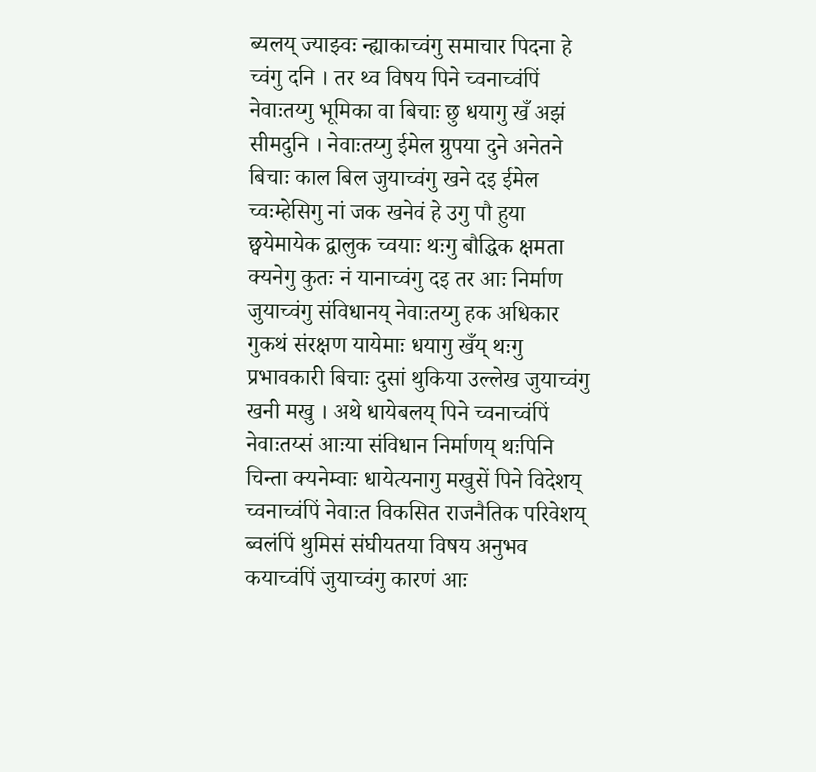ब्यलय् ज्याझ्वः न्ह्याकाच्वंगु समाचार पिदना हे च्वंगु दनि । तर थ्व विषय पिने च्वनाच्वंपिं नेवाःतय्गु भूमिका वा बिचाः छु धयागु खँ अझं सीमदुनि । नेवाःतय्गु ईमेल ग्रुपया दुने अनेतने बिचाः काल बिल जुयाच्वंगु खने दइ ईमेल च्वःम्हेसिगु नां जक खनेवं हे उगु पौ हुया छ्वयेमायेक द्वालुक च्वयाः थःगु बौद्धिक क्षमता क्यनेगु कुतः नं यानाच्वंगु दइ तर आः निर्माण जुयाच्वंगु संविधानय् नेवाःतय्गु हक अधिकार गुकथं संरक्षण यायेमाः धयागु खँय् थःगु प्रभावकारी बिचाः दुसां थुकिया उल्लेख जुयाच्वंगु खनी मखु । अथे धायेबलय् पिने च्वनाच्वंपिं नेवाःतय्सं आःया संविधान निर्माणय् थःपिनि चिन्ता क्यनेम्वाः धायेत्यनागु मखुसें पिने विदेशय् च्वनाच्वंपिं नेवाःत विकसित राजनैतिक परिवेशय् ब्वलंपिं थुमिसं संघीयतया विषय अनुभव कयाच्वंपिं जुयाच्वंगु कारणं आः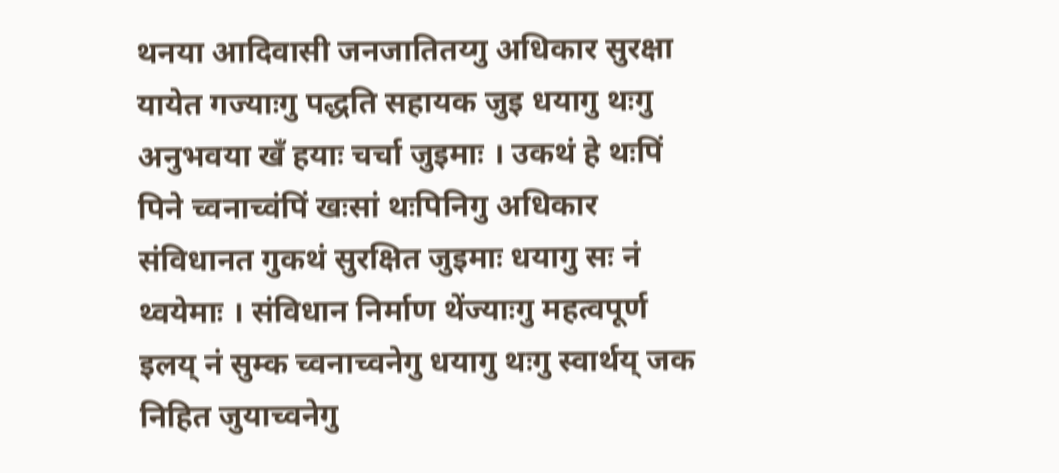थनया आदिवासी जनजातितय्गु अधिकार सुरक्षा यायेत गज्याःगु पद्धति सहायक जुइ धयागु थःगु अनुभवया खँ हयाः चर्चा जुइमाः । उकथं हे थःपिं पिने च्वनाच्वंपिं खःसां थःपिनिगु अधिकार संविधानत गुकथं सुरक्षित जुइमाः धयागु सः नं थ्वयेमाः । संविधान निर्माण थेंज्याःगु महत्वपूर्ण इलय् नं सुम्क च्वनाच्वनेगु धयागु थःगु स्वार्थय् जक निहित जुयाच्वनेगु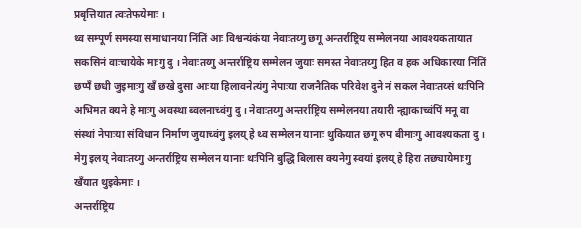प्रबृत्तियात त्वःतेफयेमाः ।
थ्व सम्पूर्ण समस्या समाधानया निंतिं आः विश्वन्यंकंया नेवाःतय्गु छगू अन्तर्राष्ट्रिय सम्मेलनया आवश्यकतायात सकसिनं वाःचायेके माःगु दु । नेवाःतय्गु अन्तर्राष्ट्रिय सम्मेलन जुयाः समस्त नेवाःतय्गु हित व हक अधिकारया निंतिं छप्पँ छधी जुइमाःगु खँ छखे दुसा आःया हिलावनेत्यंगु नेपाःया राजनैतिक परिवेश दुने नं सकल नेवाःतय्सं थःपिनि अभिमत क्यने हे माःगु अवस्था ब्वलनाच्वंगु दु । नेवाःतय्गु अन्तर्राष्ट्रिय सम्मेलनया तयारी न्ह्याकाच्वंपिं मनू वा संस्थां नेपाःया संविधान निर्माण जुयाच्वंगु इलय् हे थ्व सम्मेलन यानाः थुकियात छगू रुप बीमाःगु आवश्यकता दु । मेगु इलय् नेवाःतय्गु अन्तर्राष्ट्रिय सम्मेलन यानाः थःपिनि बुद्धि बिलास क्यनेगु स्वयां इलय् हे हिरा तछ्यायेमाःगु खँयात थुइकेमाः ।
अन्तर्राष्ट्रिय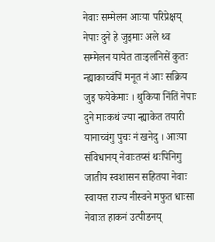नेवाः सम्मेलन आःया परिप्रेक्षय् नेपाः दुने हे जुइमाः अले थ्व सम्मेलन यायेत ताःइलंनिसें कुतः न्ह्याकाच्वंपिं मनूत नं आः सक्रिय जुइ फयेकेमाः । थुकिया निंतिं नेपाः दुने माःकथं ज्या न्ह्याकेत तयारी यानाच्वंगु पुचः नं खनेदु । आःया संविधानय् नेवाःतय्सं थःपिनिगु जातीय स्वशासन सहितया नेवाः स्वायत्त राज्य नीस्वने मफुत धाःसा नेवाःत हाकनं उत्पीडनय्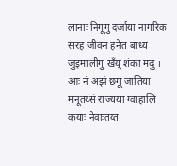लानाः निगूगु दर्जाया नागरिक सरह जीवन हनेत बाध्य जुइमालीगु खँय् शंका मदु । आः नं अझं छगू जातिया मनूतय्सं राज्यया ग्वाहालि कयाः नेवाःतय्त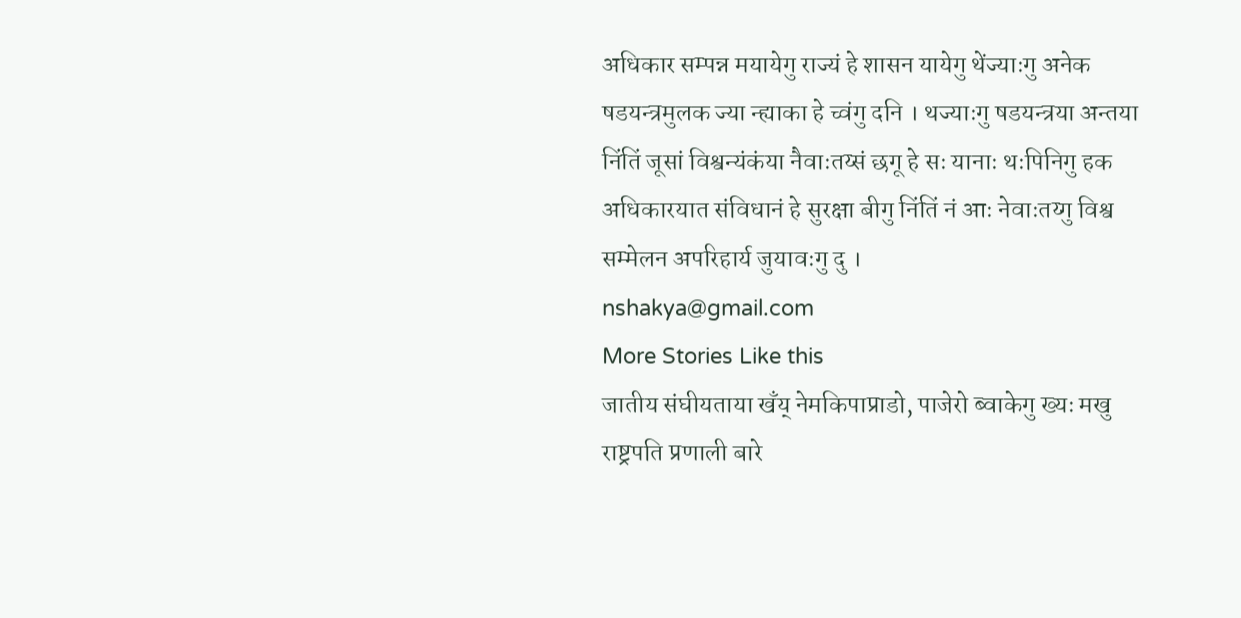अधिकार सम्पन्न मयायेगु राज्यं हे शासन यायेगु थेंज्याःगु अनेक षडयन्त्रमुलक ज्या न्ह्याका हे च्वंगु दनि । थज्याःगु षडयन्त्रया अन्तया निंतिं जूसां विश्वन्यंकंया नैवाःतय्सं छगू हे सः यानाः थःपिनिगु हक अधिकारयात संविधानं हे सुरक्षा बीगु निंतिं नं आः नेवाःतय्गु विश्व सम्मेलन अपरिहार्य जुयावःगु दु ।
nshakya@gmail.com
More Stories Like this
जातीय संघीयताया खँय् नेमकिपाप्राडो, पाजेरो ब्वाकेगु ख्यः मखु
राष्ट्रपति प्रणाली बारे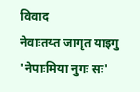विवाद
नेवाःतय्त जागृत याइगु 'नेपाःमिया नुगः सः'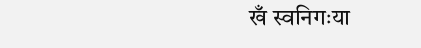खँ स्वनिगःया